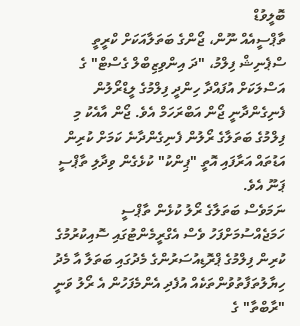ބޮލީވުޑް
ތާޕްސީއެއް ނޫން، ޖޯންގެ ބަތަލާއަކަށް ކްރީތީ
ސްޕެނިޝް ފިލްމު، "ދަ އިންވިޒިބްލް ގެސްޓް" ގެ އަސްލަކަށް އުފައްދާ ހިންދީ ފިލްމުގެ ލީޑްރޯލުން ފެނިގެންދާނީ ޖޯން އަބްރަހަމް އެވެ. ޖޯން އާއެކު މި ފިލްމުގެ ބަތަލާގެ ރޯލުން ފެނިގެންދާނެ ކަމަށް ކުރިން އަޑުތައް އަރާފައި އޮތީ "ޕިންކު" ކުޅެގެން ވިދާލި ތާޕްސީ ޕަނޫ އެވެ.
ނަމަވެސް ބަތަލާގެ ރޯލު ކުޅެން ތާޕްސީ ހަމަޖެއްސުމަށްފަހު ވެސް އެގްރީމެންޓުގައި ސޮއިކުރުމުގެ ކުރިން ފިލްމުގެ ޕްރޮޑިއުސަރުންގެ މެދުގައި ބަތަލާ އާ މެދު ހިޔާލުތަފާތުވުންތަކެއް އުފެދި އެންމެފަހުން އެ ރޯލު ވަނީ "ރާބްތާ" ގެ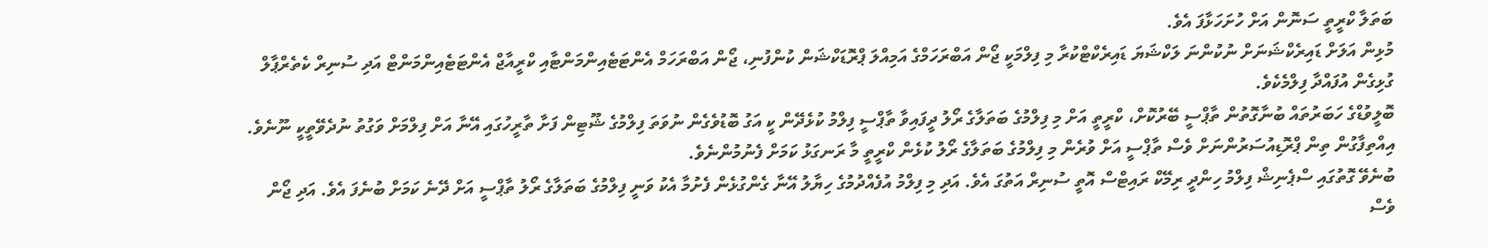ބަތަލާ ކްރީތީ ސަނޮން އަށް ހުށަހަޅާފަ އެވެ.
މުޅިން އަލަށް ޑައިރެކްޝަނަށް ނުކުންނަ ލަކްޝަޔަ ޑައިރެކްޓްކުރާ މި ފިލްމަކީ ޖޯން އަބްރަހަމްގެ އަމިއްލަ ޕްރޮޑަކްޝަން ކުންފުނި، ޖޯން އަބްރަހަމް އެންޓަޓެއިންމަންޓާއި ކްރީއާޖް އެންޓަޓެއިންމަންޓް އަދި ސުނިރް ކެތެރްޕާލް ގުޅިގެން އުފައްދާ ފިލްމެކެވެ.
ބޮލީވުޑްގެ ހަބަރުތައް ބުނާގޮތުން ތާޕްސީ ބޭރުކޮށް، ކްރީތީ އަށް މި ފިލްމުގެ ބަތަލާގެ ރޯލު ދީފައިވާ ތާޕްސީ ފިލްމު ކުޅެދޭން ކީ އަގު ބޮޑުވެގެން ނުވަތަ ފިލްމުގެ ޝޫޓިން ފަށާ ތާރީހުގައި އޭނާ އަށް ފިލްމަށް ވަގުތު ނުދެވޭތީކީ ނޫނެވެ. އިއްތިފާގުން ތިން ޕްރޮޑިއުސަރުންނަށް ވެސް ތާޕްސީ އަށް ވުރެން މި ފިލްމުގެ ބަތަލާގެ ރޯލު ކުޅެން ކްރީތީ މާ ރަނގަޅު ކަމަށް ފެނުމުންނެވެ.
ބުނެވޭ ގޮތުގައި ސްޕެނިޝް ފިލްމު ހިންދީ ރިމޭކް ރައިޓްސް އޮތީ ސުނިރް އަތުގަ އެވެ. އަދި މި ފިލްމު އުފެއްދުމުގެ ހިޔާލު އޭނާ ގެންގުޅެން ފެށުމާ އެކު ވަނީ ފިލްމުގެ ބަތަލާގެ ރޯލު ތާޕްސީ އަށް ދޭނެ ކަމަށް ބުނެފަ އެވެ. އަދި ޖޯން ވެސް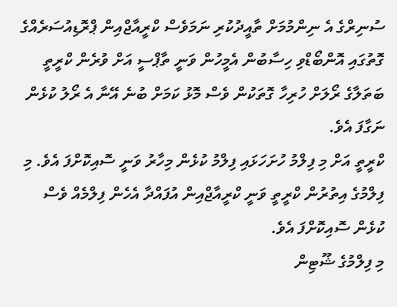ސުނިރްގެ އެ ނިންމުމަށް ތާއީދުކުރި ނަމަވެސް ކްރީއާޖްއިން ޕްރޮޑިއުސަރެއްގެ ގޮތުގައި އޮންބޯޑްވި ހިސާބުން އެމީހުން ވަނީ ތާޕްސީ އަށް ވުރެން ކްރީތީ ބަތަލާގެ ރޯލަށް ހުރިހާ ގޮތަކުން ވެސް މޮޅު ކަމަށް ބުނެ އޭނާ އެ ރޯލު ކުޅެން ނަގާފަ އެވެ.
ކްރީތީ އަށް މި ފިލްމު ހުށަހަޅައި ފިލްމު ކުޅެން މިހާރު ވަނީ ސޮއިކޮށްފަ އެވެ. މި ފިލްމުގެ އިތުރުން ކްރީތީ ވަނީ ކްރީއާޖްއިން އުފައްދާ އެހެން ފިލްމެއް ވެސް ކުޅެން ސޮއިކޮށްފަ އެވެ.
މި ފިލްމުގެ ޝޫޓިން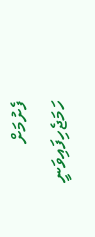ފެށުމަށް ހަމަޖެހިފައިވަނީ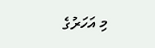މި އަހަރުގެ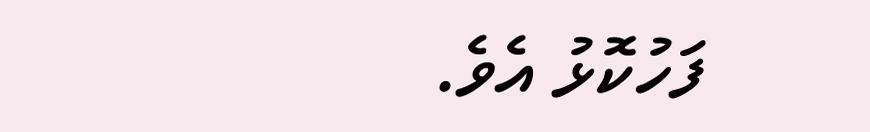ފަހުކޮޅު އެވެ.